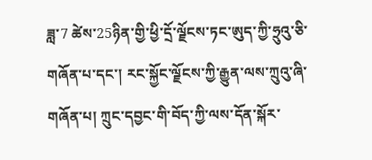ཟླ་7 ཚེས་25ཉིན་གྱི་ཕྱི་དྲོ་ལྗོངས་ཏང་ཨུད་ཀྱི་ཧྲུའུ་ཅི་གཞོན་པ་དང་། རང་སྐྱོང་ལྗོངས་ཀྱི་རྒྱུན་ལས་ཀྲུའུ་ཞི་གཞོན་པ། ཀྲུང་དབྱང་གི་བོད་ཀྱི་ལས་དོན་སྐོར་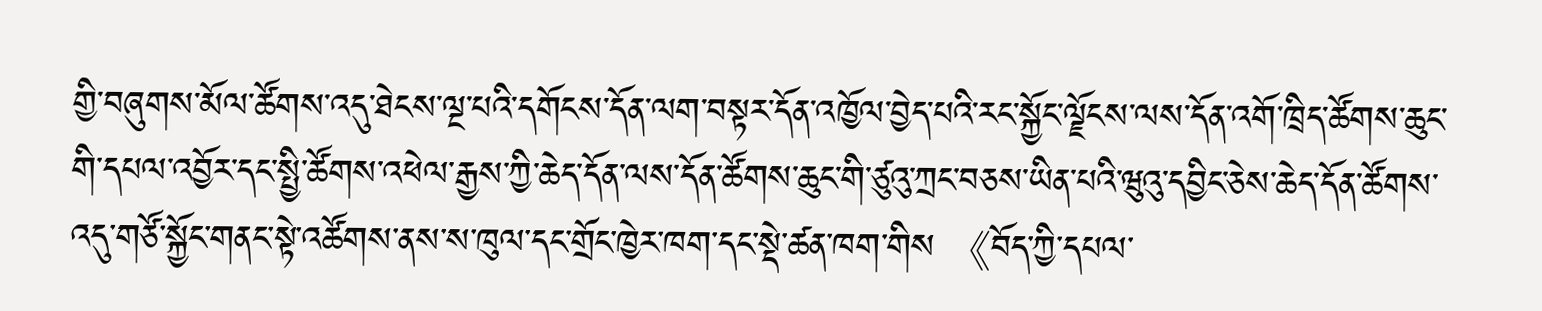གྱི་བཞུགས་མོལ་ཚོགས་འདུ་ཐེངས་ལྔ་པའི་དགོངས་དོན་ལག་བསྟར་དོན་འཁྱོལ་བྱེད་པའི་རང་སྐྱོང་ལྗོངས་ལས་དོན་འགོ་ཁྲིད་ཚོགས་ཆུང་གི་དཔལ་འབྱོར་དང་སྤྱི་ཚོགས་འཕེལ་རྒྱས་ཀྱི་ཆེད་དོན་ལས་དོན་ཚོགས་ཆུང་གི་ཙུའུ་ཀྲང་བཅས་ཡིན་པའི་ཝུའུ་དབྱིང་ཅེས་ཆེད་དོན་ཚོགས་འདུ་གཙོ་སྐྱོང་གནང་སྟེ་འཚོགས་ནས་ས་ཁུལ་དང་གྲོང་ཁྱེར་ཁག་དང་སྡེ་ཚན་ཁག་གིས 《བོད་ཀྱི་དཔལ་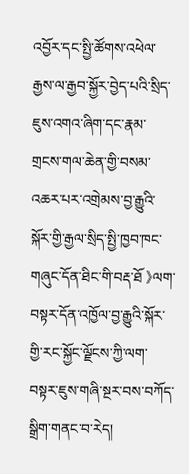འབྱོར་དང་སྤྱི་ཚོགས་འཕེལ་རྒྱས་ལ་རྒྱབ་སྐྱོར་བྱེད་པའི་སྲིད་ཇུས་འགའ་ཞིག་དང་རྣམ་གྲངས་གལ་ཆེན་གྱི་བསམ་འཆར་པར་འགྲེམས་བྱ་རྒྱུའི་སྐོར་གྱི་རྒྱལ་སྲིད་སྤྱི་ཁྱབ་ཁང་གཞུང་དོན་ཐིང་གི་བརྡ་ཐོ 》ལག་བསྟར་དོན་འཁྱོལ་བྱ་རྒྱུའི་སྐོར་གྱི་རང་སྐྱོང་ལྗོངས་ཀྱི་ལག་བསྟར་ཇུས་གཞི་སྔར་བས་བཀོད་སྒྲིག་གནང་བ་རེད།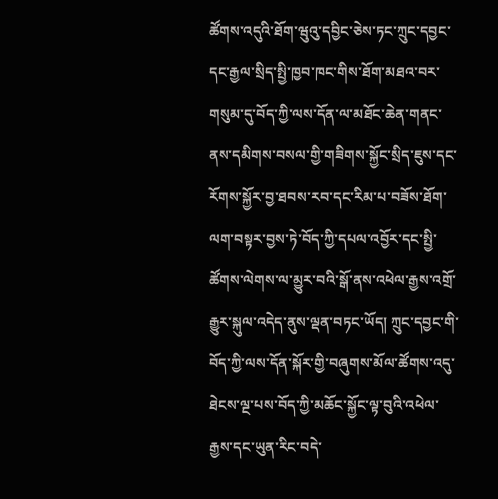ཚོགས་འདུའི་ཐོག་ཝུའུ་དབྱིང་ཅེས་ཏང་ཀྲུང་དབྱང་དང་རྒྱལ་སྲིད་སྤྱི་ཁྱབ་ཁང་གིས་ཐོག་མཐའ་བར་གསུམ་དུ་བོད་ཀྱི་ལས་དོན་ལ་མཐོང་ཆེན་གནང་ནས་དམིགས་བསལ་གྱི་གཟིགས་སྐྱོང་སྲིད་ཇུས་དང་རོགས་སྐྱོར་བྱ་ཐབས་རབ་དང་རིམ་པ་བཟོས་ཐོག་ལག་བསྟར་བྱས་ཏེ་བོད་ཀྱི་དཔལ་འབྱོར་དང་སྤྱི་ཚོགས་ལེགས་ལ་མྱུར་བའི་སྒོ་ནས་འཕེལ་རྒྱས་འགྲོ་རྒྱུར་སྐུལ་འདེད་ནུས་ལྡན་བཏང་ཡོད། ཀྲུང་དབྱང་གི་བོད་ཀྱི་ལས་དོན་སྐོར་གྱི་བཞུགས་མོལ་ཚོགས་འདུ་ཐེངས་ལྔ་པས་བོད་ཀྱི་མཆོང་སྐྱོང་ལྟ་བུའི་འཕེལ་རྒྱས་དང་ཡུན་རིང་བདེ་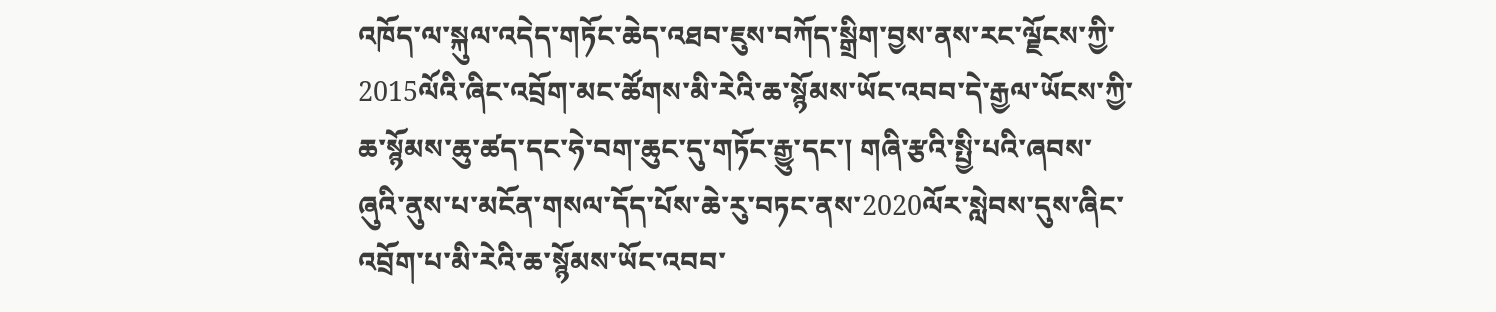འཁོད་ལ་སྐུལ་འདེད་གཏོང་ཆེད་འཐབ་ཇུས་བཀོད་སྒྲིག་བྱས་ནས་རང་ལྗོངས་ཀྱི་2015ལོའི་ཞིང་འབྲོག་མང་ཚོགས་མི་རེའི་ཆ་སྙོམས་ཡོང་འབབ་དེ་རྒྱལ་ཡོངས་ཀྱི་ཆ་སྙོམས་ཆུ་ཚད་དང་ཧེ་བག་ཆུང་དུ་གཏོང་རྒྱུ་དང་། གཞི་རྩའི་སྤྱི་པའི་ཞབས་ཞུའི་ནུས་པ་མངོན་གསལ་དོད་པོས་ཆེ་རུ་བཏང་ནས་2020ལོར་སླེབས་དུས་ཞིང་འབྲོག་པ་མི་རེའི་ཆ་སྙོམས་ཡོང་འབབ་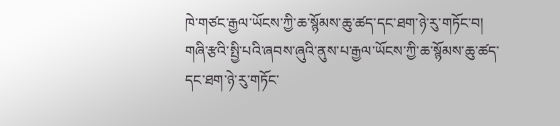ཁེ་གཙང་རྒྱལ་ཡོངས་ཀྱི་ཆ་སྙོམས་ཆུ་ཚད་དང་ཐག་ཉེ་རུ་གཏོང་བ། གཞི་རྩའི་སྤྱི་པའི་ཞབས་ཞུའི་ནུས་པ་རྒྱལ་ཡོངས་ཀྱི་ཆ་སྙོམས་ཆུ་ཚད་དང་ཐག་ཉེ་རུ་གཏོང་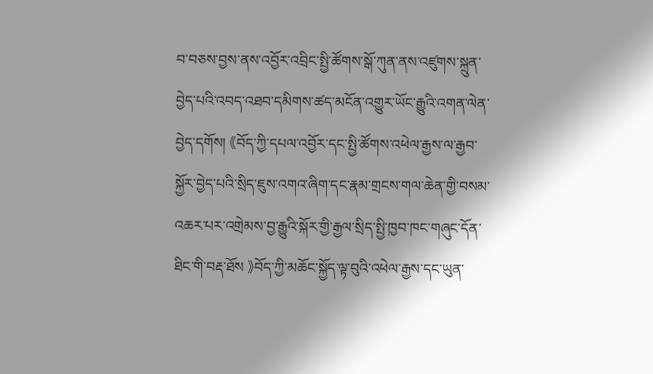བ་བཅས་བྱས་ནས་འབྱོར་འབྲིང་སྤྱི་ཚོགས་སྒོ་ཀུན་ནས་འཛུགས་སྐྲུན་བྱེད་པའི་འབད་འཐབ་དམིགས་ཚད་མངོན་འགྱུར་ཡོང་རྒྱུའི་འགན་ལེན་བྱེད་དགོས། 《བོད་ཀྱི་དཔལ་འབྱོར་དང་སྤྱི་ཚོགས་འཕེལ་རྒྱས་ལ་རྒྱབ་སྐྱོར་བྱེད་པའི་སྲིད་ཇུས་འགའ་ཞིག་དང་རྣམ་གྲངས་གལ་ཆེན་གྱི་བསམ་འཆར་པར་འགྲེམས་བྱ་རྒྱུའི་སྐོར་གྱི་རྒྱལ་སྲིད་སྤྱི་ཁྱབ་ཁང་གཞུང་དོན་ཐིང་གི་བརྡ་ཐོས 》བོད་ཀྱི་མཆོང་སྐྱོད་ལྟ་བུའི་འཕེལ་རྒྱས་དང་ཡུན་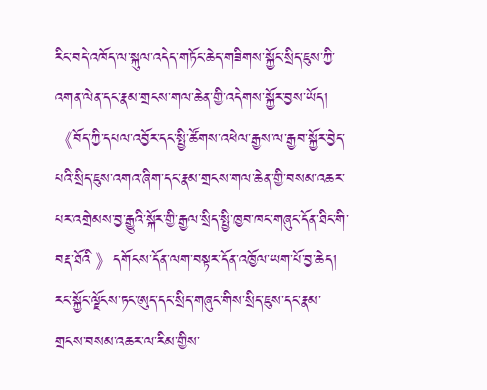རིང་བདེ་འཁོད་ལ་སྐུལ་འདེད་གཏོང་ཆེད་གཟིགས་སྐྱོང་སྲིད་ཇུས་ཀྱི་འགན་ལེན་དང་རྣམ་གྲངས་གལ་ཆེན་གྱི་འདེགས་སྐྱོར་བྱས་ཡོད། 《བོད་ཀྱི་དཔལ་འབྱོར་དང་སྤྱི་ཚོགས་འཕེལ་རྒྱས་ལ་རྒྱབ་སྐྱོར་བྱེད་པའི་སྲིད་ཇུས་འགའ་ཞིག་དང་རྣམ་གྲངས་གལ་ཆེན་གྱི་བསམ་འཆར་པར་འགྲེམས་བྱ་རྒྱུའི་སྐོར་གྱི་རྒྱལ་སྲིད་སྤྱི་ཁྱབ་ཁང་གཞུང་དོན་ཐིང་གི་བརྡ་ཐོའི 》དགོངས་དོན་ལག་བསྟར་དོན་འཁྱོལ་ཡག་པོ་བྱ་ཆེད། རང་སྐྱོང་ལྗོངས་ཏང་ཨུད་དང་སྲིད་གཞུང་གིས་སྲིད་ཇུས་དང་རྣམ་གྲངས་བསམ་འཆར་ལ་རིམ་གྱིས་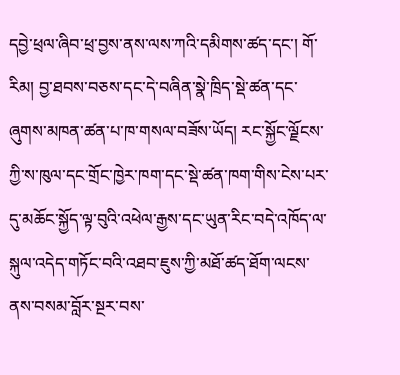དབྱེ་ཕྲལ་ཞིབ་ཕྲ་བྱས་ནས་ལས་ཀའི་དམིགས་ཚད་དང་། གོ་རིམ། བྱ་ཐབས་བཅས་དང་དེ་བཞིན་སྣེ་ཁྲིད་སྡེ་ཚན་དང་ཞུགས་མཁན་ཚན་པ་ཁ་གསལ་བཟོས་ཡོད། རང་སྐྱོང་ལྗོངས་ཀྱི་ས་ཁུལ་དང་གྲོང་ཁྱེར་ཁག་དང་སྡེ་ཚན་ཁག་གིས་ངེས་པར་དུ་མཆོང་སྐྱོད་ལྟ་བུའི་འཕེལ་རྒྱས་དང་ཡུན་རིང་བདེ་འཁོད་ལ་སྐུལ་འདེད་གཏོང་བའི་འཐབ་ཇུས་ཀྱི་མཐོ་ཚད་ཐོག་ལངས་ནས་བསམ་བློར་སྔར་བས་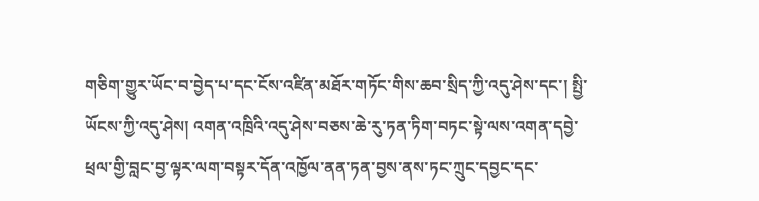གཅིག་གྱུར་ཡོང་བ་བྱེད་པ་དང་ངོས་འཛིན་མཐོར་གཏོང་གིས་ཆབ་སྲིད་ཀྱི་འདུ་ཤེས་དང་། སྤྱི་ཡོངས་ཀྱི་འདུ་ཤེས། འགན་འཁྲིའི་འདུ་ཤེས་བཅས་ཆེ་རུ་ཏན་ཏིག་བཏང་སྟེ་ལས་འགན་དབྱེ་ཕྲལ་གྱི་བླང་བྱ་ལྟར་ལག་བསྟར་དོན་འཁྱོལ་ནན་ཏན་བྱས་ནས་ཏང་ཀྲུང་དབྱང་དང་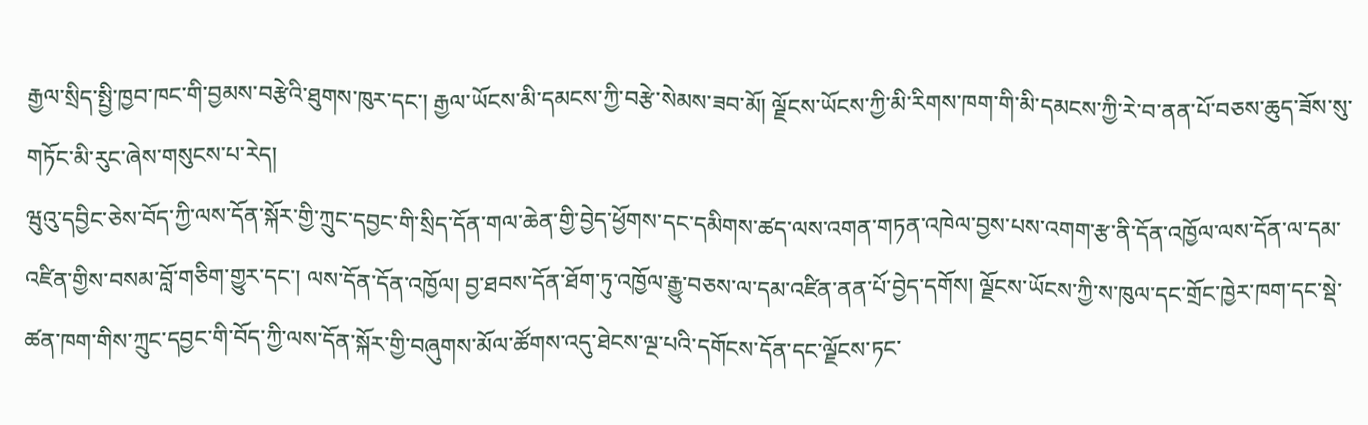རྒྱལ་སྲིད་སྤྱི་ཁྱབ་ཁང་གི་བྱམས་བརྩེའི་ཐུགས་ཁུར་དང་། རྒྱལ་ཡོངས་མི་དམངས་ཀྱི་བརྩེ་སེམས་ཟབ་མོ། ལྗོངས་ཡོངས་ཀྱི་མི་རིགས་ཁག་གི་མི་དམངས་ཀྱི་རེ་བ་ནན་པོ་བཅས་ཆུད་ཟོས་སུ་གཏོང་མི་རུང་ཞེས་གསུངས་པ་རེད།
ཝུའུ་དབྱིང་ཅེས་བོད་ཀྱི་ལས་དོན་སྐོར་གྱི་ཀྲུང་དབྱང་གི་སྲིད་དོན་གལ་ཆེན་གྱི་བྱེད་ཕྱོགས་དང་དམིགས་ཚད་ལས་འགན་གཏན་འཁེལ་བྱས་པས་འགག་རྩ་ནི་དོན་འཁྱོལ་ལས་དོན་ལ་དམ་འཛིན་གྱིས་བསམ་བློ་གཅིག་གྱུར་དང་། ལས་དོན་དོན་འཁྱོལ། བྱ་ཐབས་དོན་ཐོག་ཏུ་འཁྱོལ་རྒྱུ་བཅས་ལ་དམ་འཛིན་ནན་པོ་བྱེད་དགོས། ལྗོངས་ཡོངས་ཀྱི་ས་ཁུལ་དང་གྲོང་ཁྱེར་ཁག་དང་སྡེ་ཚན་ཁག་གིས་ཀྲུང་དབྱང་གི་བོད་ཀྱི་ལས་དོན་སྐོར་གྱི་བཞུགས་མོལ་ཚོགས་འདུ་ཐེངས་ལྔ་པའི་དགོངས་དོན་དང་ལྗོངས་ཏང་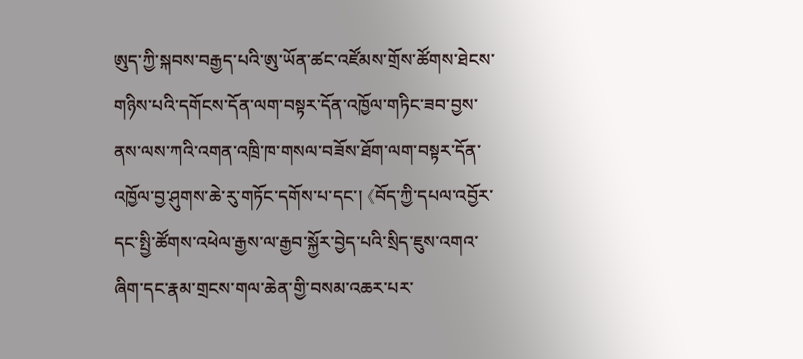ཨུད་ཀྱི་སྐབས་བརྒྱད་པའི་ཨུ་ཡོན་ཚང་འཛོམས་གྲོས་ཚོགས་ཐེངས་གཉིས་པའི་དགོངས་དོན་ལག་བསྟར་དོན་འཁྱོལ་གཏིང་ཟབ་བྱས་ནས་ལས་ཀའི་འགན་འཁྲི་ཁ་གསལ་བཟོས་ཐོག་ལག་བསྟར་དོན་འཁྱོལ་བྱ་ཤུགས་ཆེ་རུ་གཏོང་དགོས་པ་དང་། 《བོད་ཀྱི་དཔལ་འབྱོར་དང་སྤྱི་ཚོགས་འཕེལ་རྒྱས་ལ་རྒྱབ་སྐྱོར་བྱེད་པའི་སྲིད་ཇུས་འགའ་ཞིག་དང་རྣམ་གྲངས་གལ་ཆེན་གྱི་བསམ་འཆར་པར་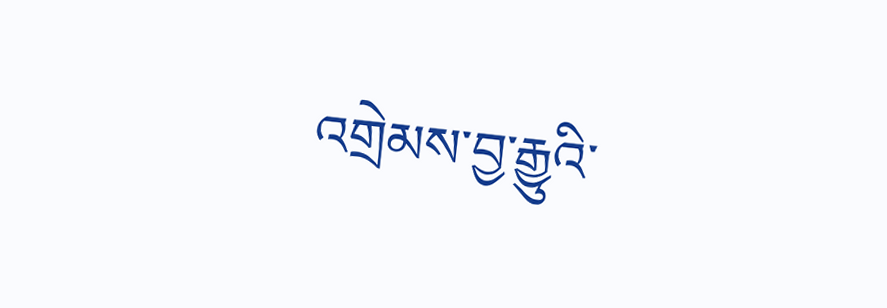འགྲེམས་བྱ་རྒྱུའི་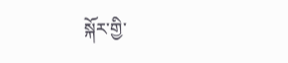སྐོར་གྱི་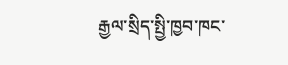རྒྱལ་སྲིད་སྤྱི་ཁྱབ་ཁང་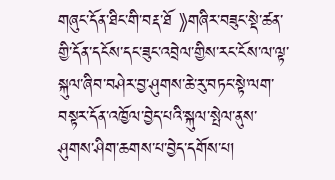གཞུང་དོན་ཐིང་གི་བརྡ་ཐོ 》གཞིར་བཟུང་སྡེ་ཚན་གྱི་དོན་དངོས་དང་ཟུང་འབྲེལ་གྱིས་རང་ངོས་ལ་ལྟ་སྐུལ་ཞིབ་བཤེར་བྱ་ཤུགས་ཆེ་རུ་བཏང་སྟེ་ལག་བསྟར་དོན་འཁྱོལ་བྱེད་པའི་སྐུལ་སྤེལ་ནུས་ཤུགས་ཤིག་ཆགས་པ་བྱེད་དགོས་པ།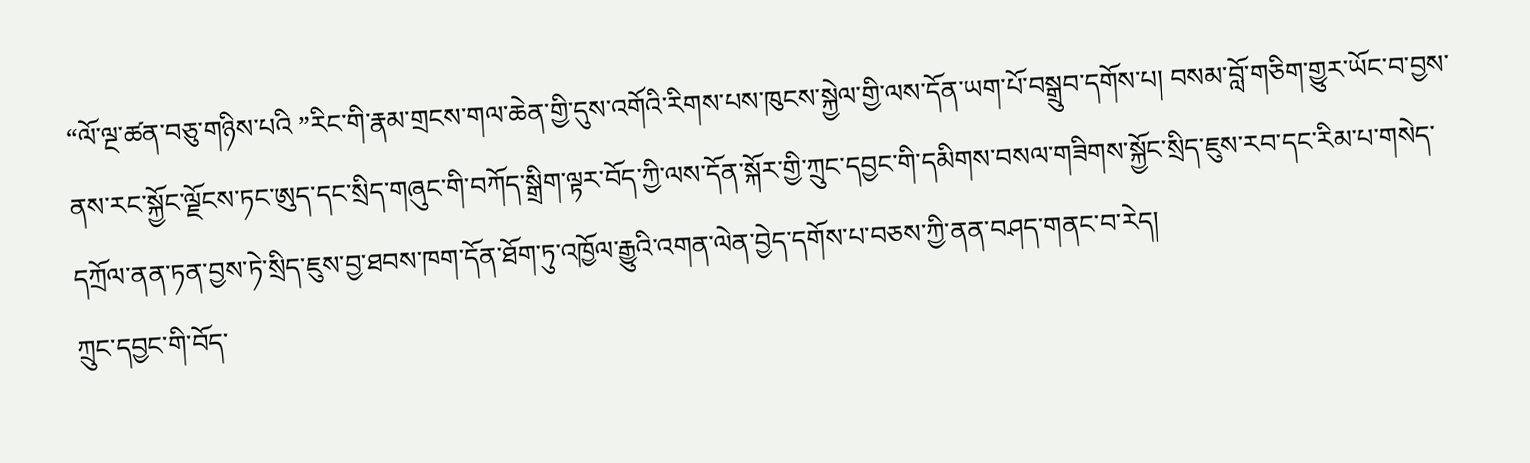“ལོ་ལྔ་ཚན་བཅུ་གཉིས་པའི ”རིང་གི་རྣམ་གྲངས་གལ་ཆེན་གྱི་དུས་འགོའི་རིགས་པས་ཁུངས་སྐྱེལ་གྱི་ལས་དོན་ཡག་པོ་བསྒྲུབ་དགོས་པ། བསམ་བློ་གཅིག་གྱུར་ཡོང་བ་བྱས་ནས་རང་སྐྱོང་ལྗོངས་ཏང་ཨུད་དང་སྲིད་གཞུང་གི་བཀོད་སྒྲིག་ལྟར་བོད་ཀྱི་ལས་དོན་སྐོར་གྱི་ཀྲུང་དབྱང་གི་དམིགས་བསལ་གཟིགས་སྐྱོང་སྲིད་ཇུས་རབ་དང་རིམ་པ་གསེད་དཀྲོལ་ནན་ཏན་བྱས་ཏེ་སྲིད་ཇུས་བྱ་ཐབས་ཁག་དོན་ཐོག་ཏུ་འཁྱོལ་རྒྱུའི་འགན་ལེན་བྱེད་དགོས་པ་བཅས་ཀྱི་ནན་བཤད་གནང་བ་རེད།
ཀྲུང་དབྱང་གི་བོད་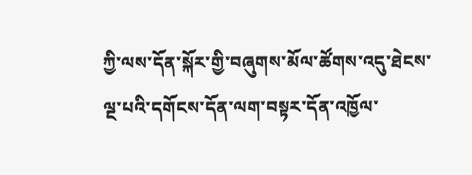ཀྱི་ལས་དོན་སྐོར་གྱི་བཞུགས་མོལ་ཚོགས་འདུ་ཐེངས་ལྔ་པའི་དགོངས་དོན་ལག་བསྟར་དོན་འཁྱོལ་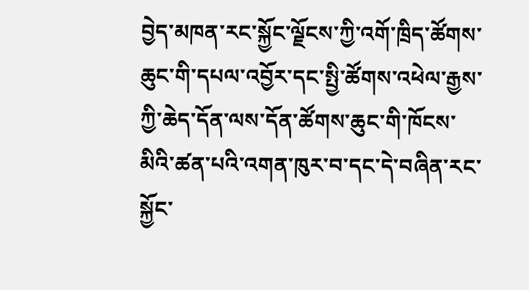བྱེད་མཁན་རང་སྐྱོང་ལྗོངས་ཀྱི་འགོ་ཁྲིད་ཚོགས་ཆུང་གི་དཔལ་འབྱོར་དང་སྤྱི་ཚོགས་འཕེལ་རྒྱས་ཀྱི་ཆེད་དོན་ལས་དོན་ཚོགས་ཆུང་གི་ཁོངས་མིའི་ཚན་པའི་འགན་ཁུར་བ་དང་དེ་བཞིན་རང་སྐྱོང་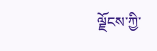ལྗོངས་ཀྱི་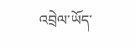འབྲེལ་ཡོད་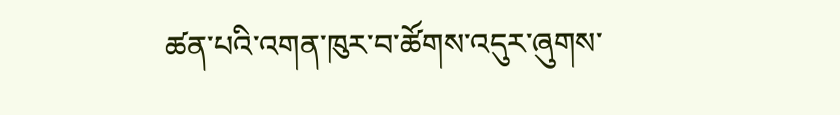ཚན་པའི་འགན་ཁུར་བ་ཚོགས་འདུར་ཞུགས་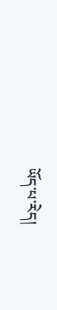ཡོད་པ་རེད།